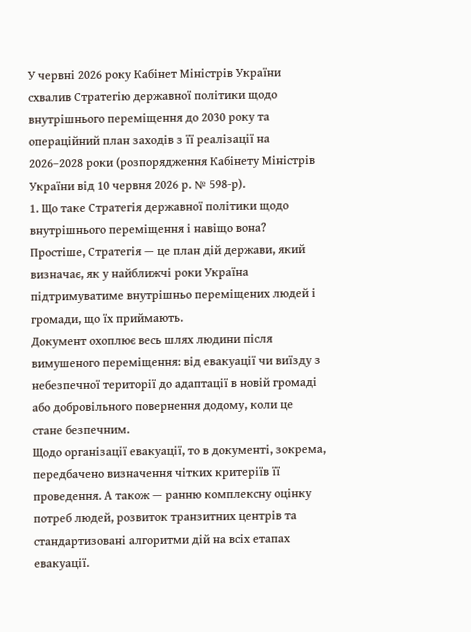У червні 2026 року Кабінет Міністрів України схвалив Стратегію державної політики щодо внутрішнього переміщення до 2030 року та операційний план заходів з її реалізації на 2026–2028 роки (розпорядження Кабінету Міністрів України від 10 червня 2026 р. № 598-р).
1. Що таке Стратегія державної політики щодо внутрішнього переміщення і навіщо вона?
Простіше, Стратегія — це план дій держави, який визначає, як у найближчі роки Україна підтримуватиме внутрішньо переміщених людей і громади, що їх приймають.
Документ охоплює весь шлях людини після вимушеного переміщення: від евакуації чи виїзду з небезпечної території до адаптації в новій громаді або добровільного повернення додому, коли це стане безпечним.
Щодо організації евакуації, то в документі, зокрема, передбачено визначення чітких критеріїв її проведення. А також — ранню комплексну оцінку потреб людей, розвиток транзитних центрів та стандартизовані алгоритми дій на всіх етапах евакуації.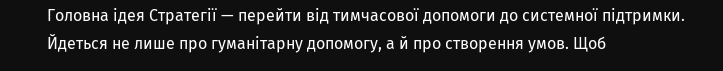Головна ідея Стратегії — перейти від тимчасової допомоги до системної підтримки. Йдеться не лише про гуманітарну допомогу, а й про створення умов. Щоб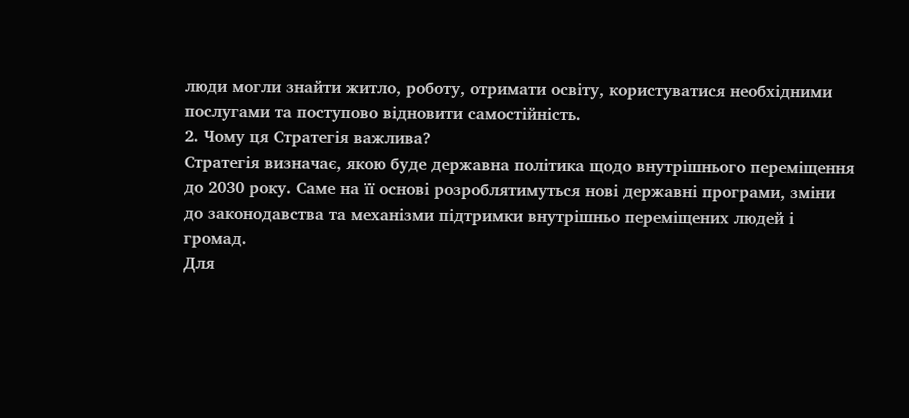люди могли знайти житло, роботу, отримати освіту, користуватися необхідними послугами та поступово відновити самостійність.
2. Чому ця Стратегія важлива?
Стратегія визначає, якою буде державна політика щодо внутрішнього переміщення до 2030 року. Саме на її основі розроблятимуться нові державні програми, зміни до законодавства та механізми підтримки внутрішньо переміщених людей і громад.
Для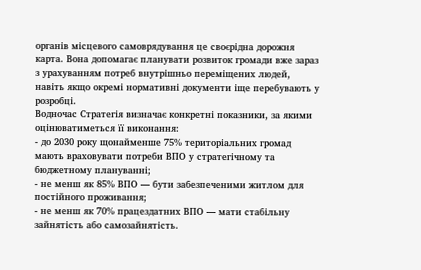органів місцевого самоврядування це своєрідна дорожня карта. Вона допомагає планувати розвиток громади вже зараз з урахуванням потреб внутрішньо переміщених людей, навіть якщо окремі нормативні документи іще перебувають у розробці.
Водночас Стратегія визначає конкретні показники, за якими оцінюватиметься її виконання:
- до 2030 року щонайменше 75% територіальних громад мають враховувати потреби ВПО у стратегічному та бюджетному плануванні;
- не менш як 85% ВПО — бути забезпеченими житлом для постійного проживання;
- не менш як 70% працездатних ВПО — мати стабільну зайнятість або самозайнятість.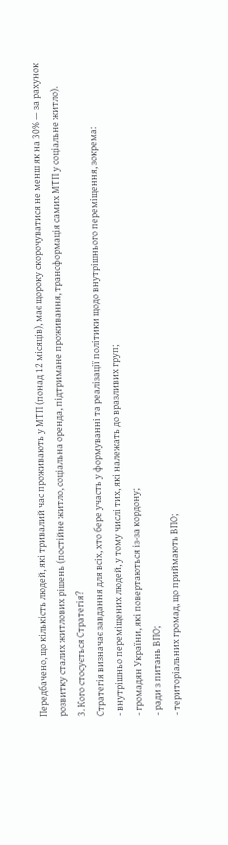Передбачено, що кількість людей, які тривалий час проживають у МТП (понад 12 місяців), має щороку скорочуватися не менш як на 30% — за рахунок розвитку сталих житлових рішень (постійне житло, соціальна оренда, підтримане проживання, трансформація самих МТП у соціальне житло).
3. Кого стосується Стратегія?
Стратегія визначає завдання для всіх, хто бере участь у формуванні та реалізації політики щодо внутрішнього переміщення, зокрема:
- внутрішньо переміщених людей, у тому числі тих, які належать до вразливих груп;
- громадян України, які повертаються із-за кордону;
- ради з питань ВПО;
- територіальних громад, що приймають ВПО;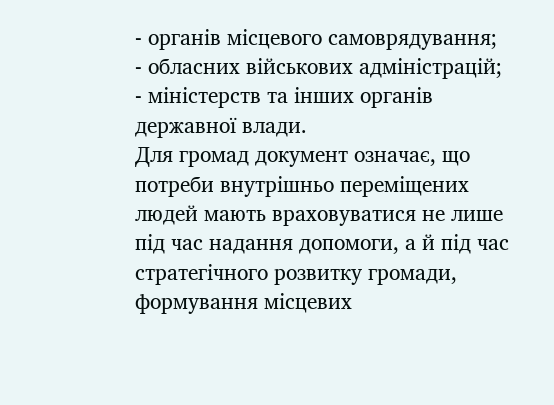- органів місцевого самоврядування;
- обласних військових адміністрацій;
- міністерств та інших органів державної влади.
Для громад документ означає, що потреби внутрішньо переміщених людей мають враховуватися не лише під час надання допомоги, а й під час стратегічного розвитку громади, формування місцевих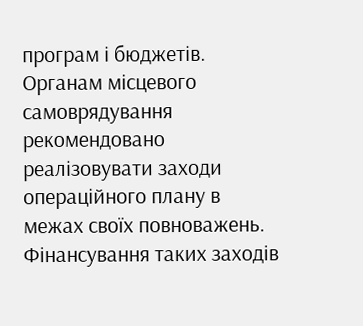програм і бюджетів.
Органам місцевого самоврядування рекомендовано реалізовувати заходи операційного плану в межах своїх повноважень. Фінансування таких заходів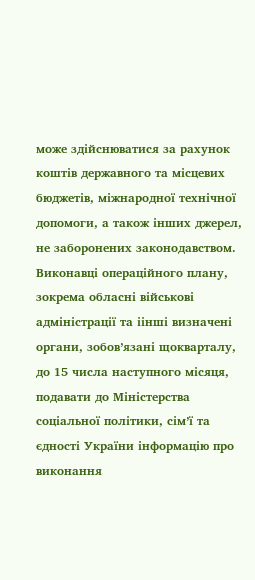може здійснюватися за рахунок коштів державного та місцевих бюджетів, міжнародної технічної допомоги, а також інших джерел, не заборонених законодавством.
Виконавці операційного плану, зокрема обласні військові адміністрації та іінші визначені органи, зобов’язані щокварталу, до 15 числа наступного місяця, подавати до Міністерства соціальної політики, сім’ї та єдності України інформацію про виконання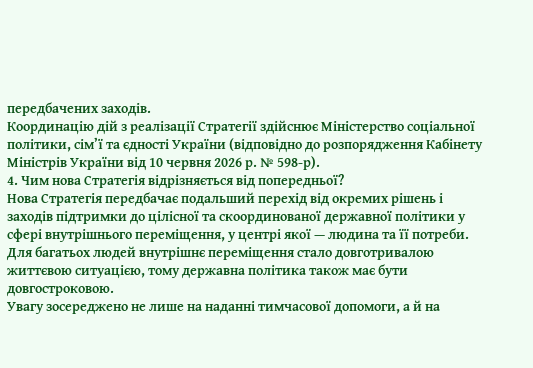передбачених заходів.
Координацію дій з реалізації Стратегії здійснює Міністерство соціальної політики, сім’ї та єдності України (відповідно до розпорядження Кабінету Міністрів України від 10 червня 2026 р. № 598-р).
4. Чим нова Стратегія відрізняється від попередньої?
Нова Стратегія передбачає подальший перехід від окремих рішень і заходів підтримки до цілісної та скоординованої державної політики у сфері внутрішнього переміщення, у центрі якої — людина та її потреби.
Для багатьох людей внутрішнє переміщення стало довготривалою життєвою ситуацією, тому державна політика також має бути довгостроковою.
Увагу зосереджено не лише на наданні тимчасової допомоги, а й на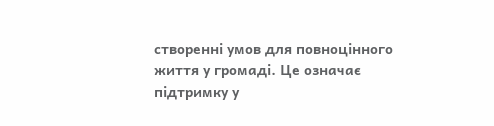створенні умов для повноцінного життя у громаді. Це означає підтримку у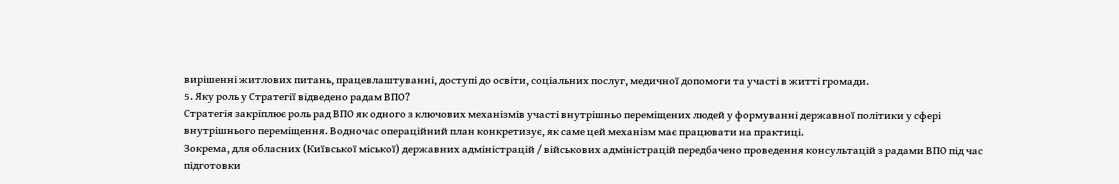вирішенні житлових питань, працевлаштуванні, доступі до освіти, соціальних послуг, медичної допомоги та участі в житті громади.
5. Яку роль у Стратегії відведено радам ВПО?
Стратегія закріплює роль рад ВПО як одного з ключових механізмів участі внутрішньо переміщених людей у формуванні державної політики у сфері внутрішнього переміщення. Водночас операційний план конкретизує, як саме цей механізм має працювати на практиці.
Зокрема, для обласних (Київської міської) державних адміністрацій / військових адміністрацій передбачено проведення консультацій з радами ВПО під час підготовки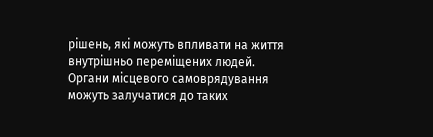рішень, які можуть впливати на життя внутрішньо переміщених людей. Органи місцевого самоврядування можуть залучатися до таких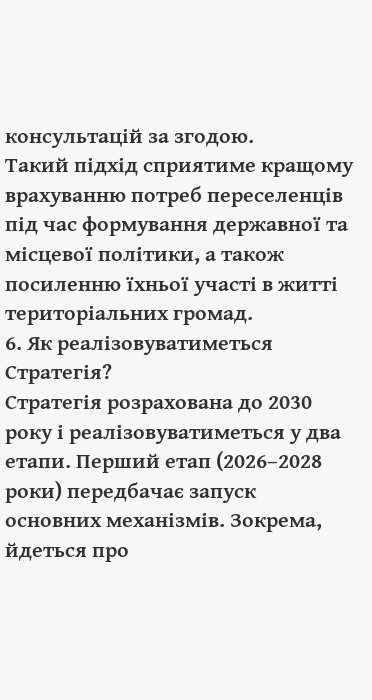консультацій за згодою.
Такий підхід сприятиме кращому врахуванню потреб переселенців під час формування державної та місцевої політики, а також посиленню їхньої участі в житті територіальних громад.
6. Як реалізовуватиметься Стратегія?
Стратегія розрахована до 2030 року і реалізовуватиметься у два етапи. Перший етап (2026–2028 роки) передбачає запуск основних механізмів. Зокрема, йдеться про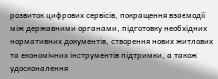розвиток цифрових сервісів, покращення взаємодії між державними органами, підготовку необхідних нормативних документів, створення нових житлових та економічних інструментів підтримки, а також удосконалення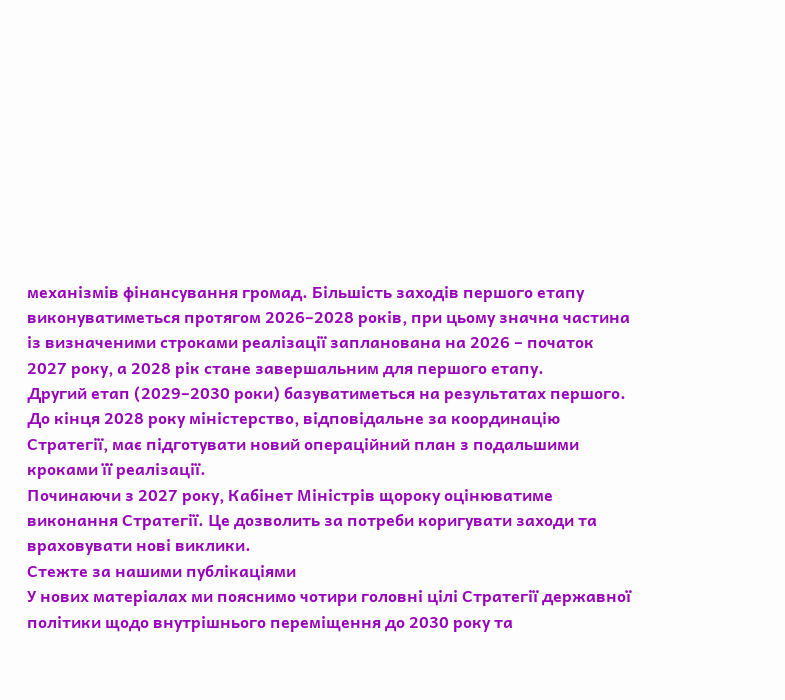механізмів фінансування громад. Більшість заходів першого етапу виконуватиметься протягом 2026–2028 років, при цьому значна частина із визначеними строками реалізації запланована на 2026 – початок 2027 року, а 2028 рік стане завершальним для першого етапу.
Другий етап (2029–2030 роки) базуватиметься на результатах першого. До кінця 2028 року міністерство, відповідальне за координацію Стратегії, має підготувати новий операційний план з подальшими кроками її реалізації.
Починаючи з 2027 року, Кабінет Міністрів щороку оцінюватиме виконання Стратегії. Це дозволить за потреби коригувати заходи та враховувати нові виклики.
Стежте за нашими публікаціями
У нових матеріалах ми пояснимо чотири головні цілі Стратегії державної політики щодо внутрішнього переміщення до 2030 року та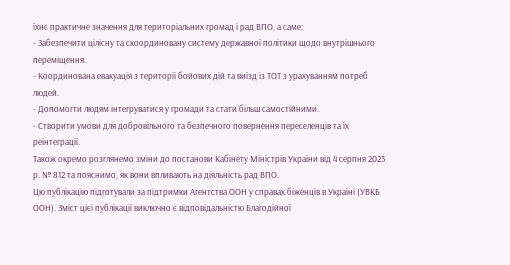їхнє практичне значення для територіальних громад і рад ВПО, а саме:
- Забезпечити цілісну та скоординовану систему державної політики щодо внутрішнього переміщення.
- Координована евакуація з території бойових дій та виїзд із ТОТ з урахуванням потреб людей.
- Допомогти людям інтегруватися у громади та стати більш самостійними.
- Створити умови для добровільного та безпечного повернення переселенців та їх реінтеграції.
Також окремо розглянемо зміни до постанови Кабінету Міністрів України від 4 серпня 2023 р. № 812 та пояснимо, як вони впливають на діяльність рад ВПО.
Цю публікацію підготували за підтримки Агентства ООН у справах біженців в Україні (УВКБ ООН). Зміст цієї публікації виключно є відповідальністю Благодійної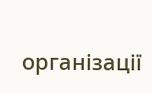організації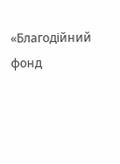«Благодійний фонд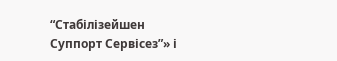“Стабілізейшен Суппорт Сервісез”» і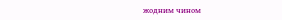жодним чином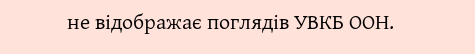не відображає поглядів УВКБ ООН.